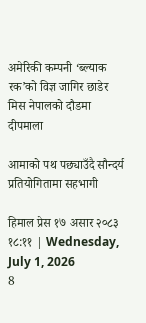अमेरिकी कम्पनी ‘ब्ल्याक रक’को विज्ञ जागिर छाडेर मिस नेपालको दौडमा दीपमाला

आमाको पथ पछ्याउँदै सौन्दर्य प्रतियोगितामा सहभागी

हिमाल प्रेस १७ असार २०८३ १८:११ | Wednesday, July 1, 2026
8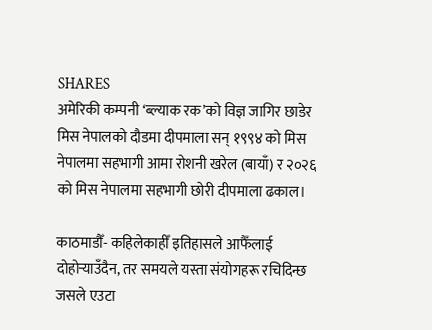SHARES
अमेरिकी कम्पनी ‘ब्ल्याक रक’को विज्ञ जागिर छाडेर मिस नेपालको दौडमा दीपमाला सन् १९९४ को मिस नेपालमा सहभागी आमा रोशनी खरेल (बायाँ) र २०२६ को मिस नेपालमा सहभागी छोरी दीपमाला ढकाल।

काठमाडौँ- कहिलेकाहीँ इतिहासले आफैँलाई दोहोर्‍याउँदैन, तर समयले यस्ता संयोगहरू रचिदिन्छ जसले एउटा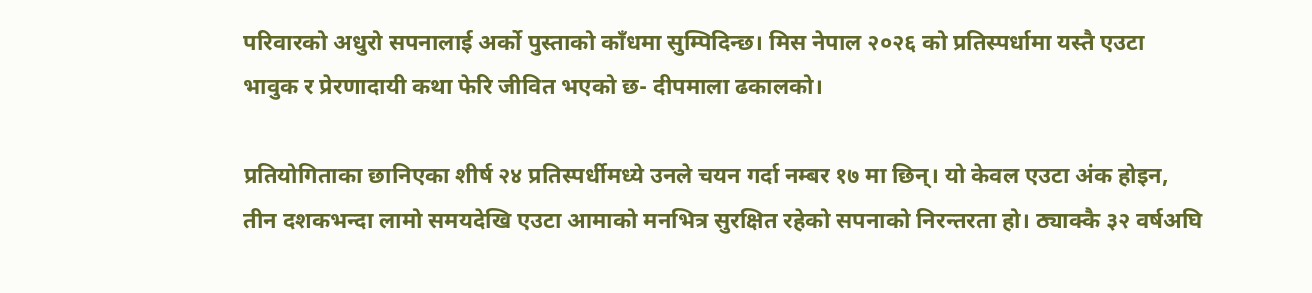परिवारको अधुरो सपनालाई अर्को पुस्ताको काँधमा सुम्पिदिन्छ। मिस नेपाल २०२६ को प्रतिस्पर्धामा यस्तै एउटा भावुक र प्रेरणादायी कथा फेरि जीवित भएको छ- दीपमाला ढकालको।

प्रतियोगिताका छानिएका शीर्ष २४ प्रतिस्पर्धीमध्ये उनले चयन गर्दा नम्बर १७ मा छिन्। यो केवल एउटा अंक होइन, तीन दशकभन्दा लामो समयदेखि एउटा आमाको मनभित्र सुरक्षित रहेको सपनाको निरन्तरता हो। ठ्याक्कै ३२ वर्षअघि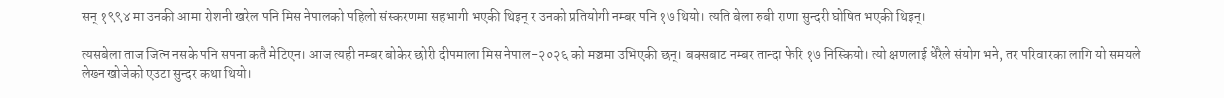सन् १९९४ मा उनकी आमा रोशनी खरेल पनि मिस नेपालको पहिलो संस्करणमा सहभागी भएकी थिइन् र उनको प्रतियोगी नम्बर पनि १७ थियो। त्यति बेला रुबी राणा सुन्दरी घोषित भएकी थिइन्।

त्यसबेला ताज जित्न नसके पनि सपना कतै मेटिएन। आज त्यही नम्बर बोकेर छोरी दीपमाला मिस नेपाल-२०२६ को मञ्चमा उभिएकी छन्। बक्सबाट नम्बर तान्दा फेरि १७ निस्कियो। त्यो क्षणलाई धेरैले संयोग भने, तर परिवारका लागि यो समयले लेख्न खोजेको एउटा सुन्दर कथा थियो।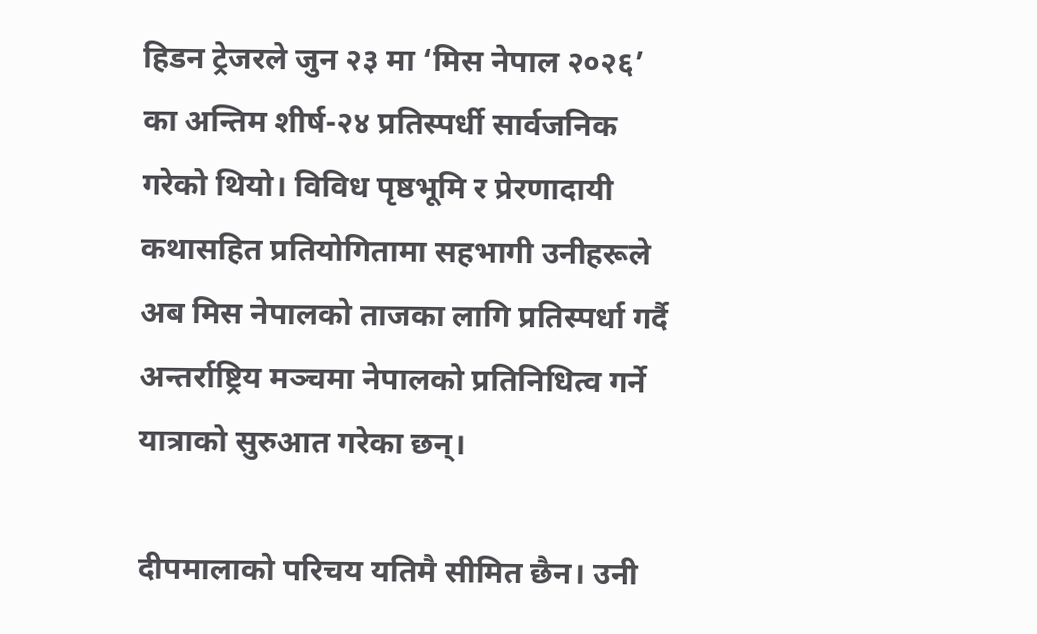हिडन ट्रेजरले जुन २३ मा ‘मिस नेपाल २०२६’ का अन्तिम शीर्ष-२४ प्रतिस्पर्धी सार्वजनिक गरेको थियो। विविध पृष्ठभूमि र प्रेरणादायी कथासहित प्रतियोगितामा सहभागी उनीहरूले अब मिस नेपालको ताजका लागि प्रतिस्पर्धा गर्दै अन्तर्राष्ट्रिय मञ्चमा नेपालको प्रतिनिधित्व गर्ने यात्राको सुरुआत गरेका छन्।

दीपमालाको परिचय यतिमै सीमित छैन। उनी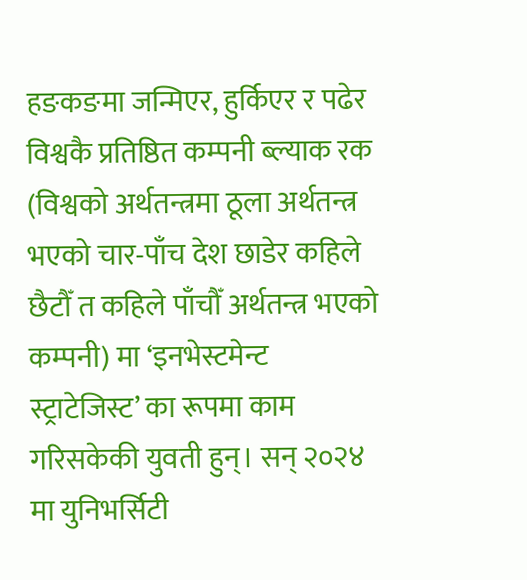हङकङमा जन्मिएर, हुर्किएर र पढेर विश्वकै प्रतिष्ठित कम्पनी ब्ल्याक रक (विश्वको अर्थतन्त्रमा ठूला अर्थतन्त्र भएको चार-पाँच देश छाडेर कहिले छैटौँ त कहिले पाँचौँ अर्थतन्त्र भएको कम्पनी) मा ‘इनभेस्टमेन्ट स्ट्राटेजिस्ट’ का रूपमा काम गरिसकेकी युवती हुन्। सन् २०२४ मा युनिभर्सिटी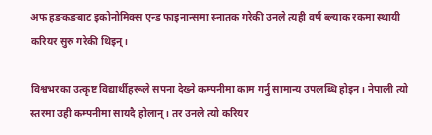अफ हङकङबाट इकोनोमिक्स एन्ड फाइनान्समा स्नातक गरेकी उनले त्यही वर्ष ब्ल्याक रकमा स्थायी करियर सुरु गरेकी थिइन्।

विश्वभरका उत्कृष्ट विद्यार्थीहरूले सपना देख्ने कम्पनीमा काम गर्नु सामान्य उपलब्धि होइन। नेपाली त्यो स्तरमा उही कम्पनीमा सायदै होलान्। तर उनले त्यो करियर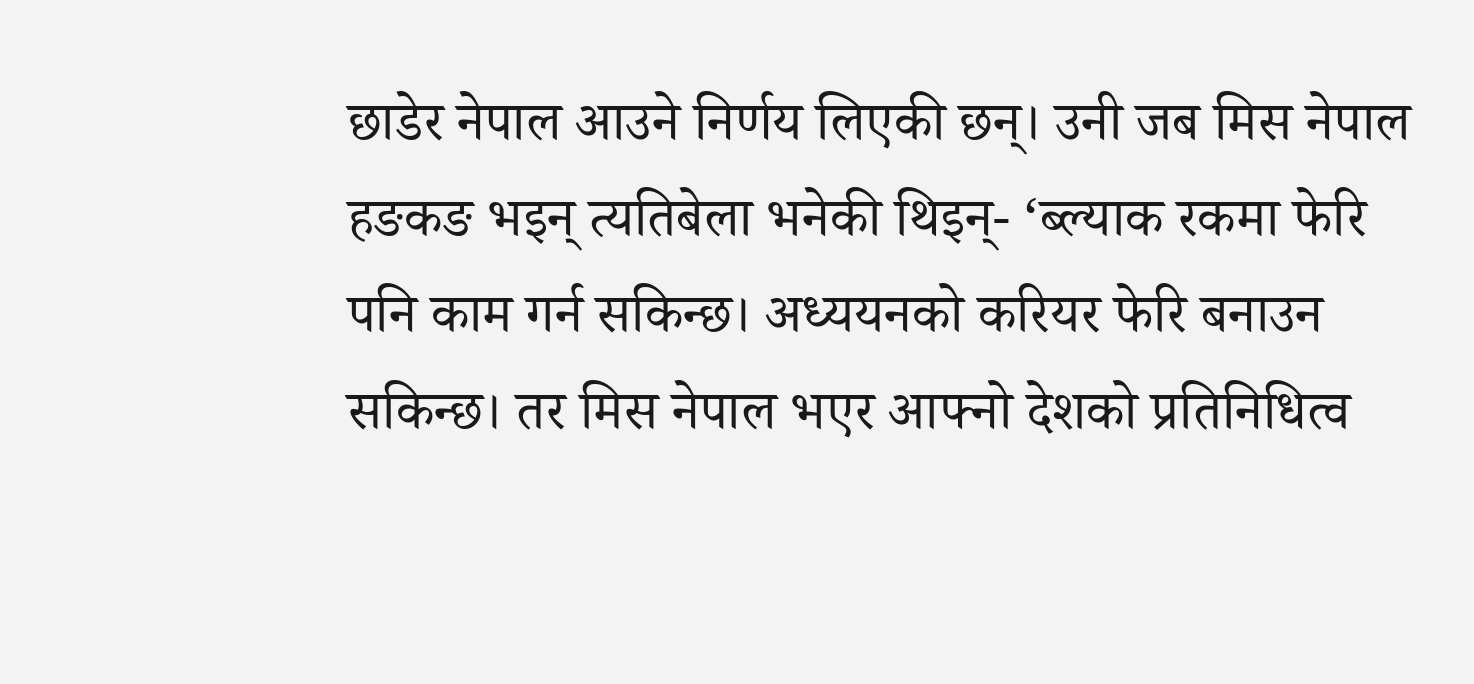छाडेर नेपाल आउने निर्णय लिएकी छन्। उनी जब मिस नेपाल हङकङ भइन् त्यतिबेला भनेकी थिइन्- ‘ब्ल्याक रकमा फेरि पनि काम गर्न सकिन्छ। अध्ययनको करियर फेरि बनाउन सकिन्छ। तर मिस नेपाल भएर आफ्नो देशको प्रतिनिधित्व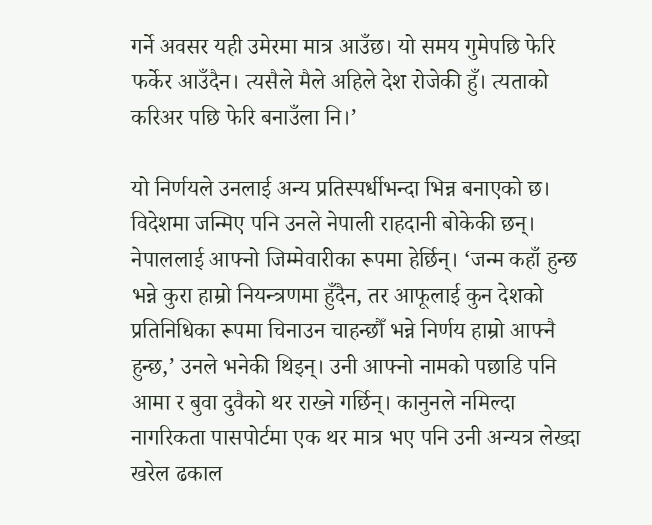गर्ने अवसर यही उमेरमा मात्र आउँछ। यो समय गुमेपछि फेरि फर्केर आउँदैन। त्यसैले मैले अहिले देश रोजेकी हुँ। त्यताको करिअर पछि फेरि बनाउँला नि।’

यो निर्णयले उनलाई अन्य प्रतिस्पर्धीभन्दा भिन्न बनाएको छ। विदेशमा जन्मिए पनि उनले नेपाली राहदानी बोकेकी छन्। नेपाललाई आफ्नो जिम्मेवारीका रूपमा हेर्छिन्। ‘जन्म कहाँ हुन्छ भन्ने कुरा हाम्रो नियन्त्रणमा हुँदैन, तर आफूलाई कुन देशको प्रतिनिधिका रूपमा चिनाउन चाहन्छौँ भन्ने निर्णय हाम्रो आफ्नै हुन्छ,’ उनले भनेकी थिइन्। उनी आफ्नो नामको पछाडि पनि आमा र बुवा दुवैको थर राख्ने गर्छिन्। कानुनले नमिल्दा नागरिकता पासपोर्टमा एक थर मात्र भए पनि उनी अन्यत्र लेख्दा खरेल ढकाल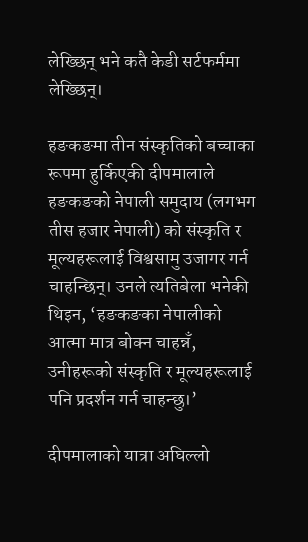लेख्छिन् भने कतै केडी सर्टफर्ममा लेख्छिन्।

हङकङमा तीन संस्कृतिको बच्चाका रूपमा हुर्किएकी दीपमालाले हङकङको नेपाली समुदाय (लगभग तीस हजार नेपाली) को संस्कृति र मूल्यहरूलाई विश्वसामु उजागर गर्न चाहन्छिन्। उनले त्यतिबेला भनेकी थिइन, ‘हङकङका नेपालीको आत्मा मात्र बोक्न चाहन्नँ, उनीहरूको संस्कृति र मूल्यहरूलाई पनि प्रदर्शन गर्न चाहन्छु।’

दीपमालाको यात्रा अघिल्लो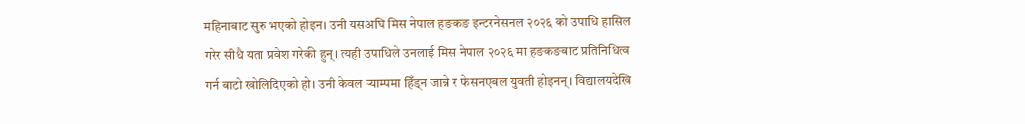महिनाबाट सुरु भएको होइन। उनी यसअघि मिस नेपाल हङकङ इन्टरनेसनल २०२६ को उपाधि हासिल गरेर सीधै यता प्रवेश गरेकी हुन्। त्यही उपाधिले उनलाई मिस नेपाल २०२६ मा हङकङबाट प्रतिनिधित्व गर्न बाटो खोलिदिएको हो। उनी केवल र्‍याम्पमा हिँड्न जान्ने र फेसनएबल युवती होइनन्। विद्यालयदेखि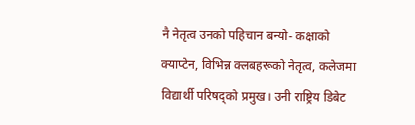नै नेतृत्व उनको पहिचान बन्यो- कक्षाको क्याप्टेन, विभिन्न क्लबहरूको नेतृत्व, कलेजमा विद्यार्थी परिषद्को प्रमुख। उनी राष्ट्रिय डिबेट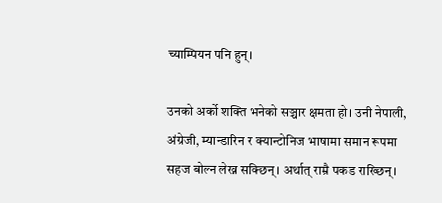च्याम्पियन पनि हुन्।

उनको अर्को शक्ति भनेको सञ्चार क्षमता हो। उनी नेपाली, अंग्रेजी, म्यान्डारिन र क्यान्टोनिज भाषामा समान रूपमा सहज बोल्न लेख्न सक्छिन्। अर्थात् राम्रै पकड राख्छिन्।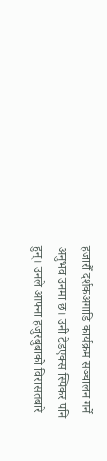हजारौँ दर्शकअगाडि कार्यक्रम सञ्चालन गर्ने अनुभव उनमा छ। उनी टेडएक्स स्पिकर पनि हुन्। उनले आफ्ना हजुरबुबाको विरासतबारे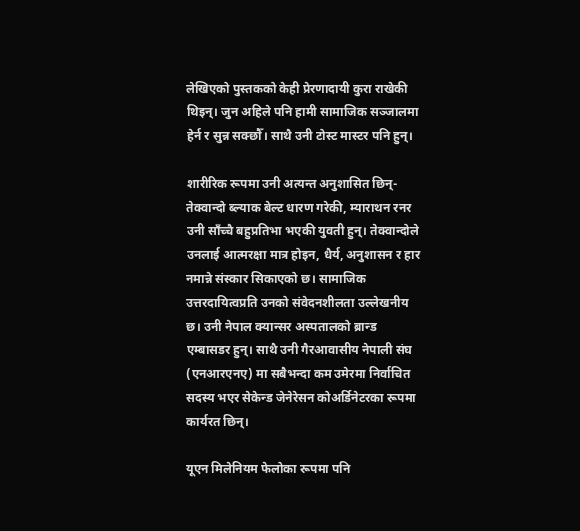लेखिएको पुस्तकको केही प्रेरणादायी कुरा राखेकी थिइन्। जुन अहिले पनि हामी सामाजिक सञ्जालमा हेर्न र सुन्न सक्छौँ। साथै उनी टोस्ट मास्टर पनि हुन्।

शारीरिक रूपमा उनी अत्यन्त अनुशासित छिन्- तेक्वान्दो ब्ल्याक बेल्ट धारण गरेकी, म्याराथन रनर उनी साँच्चै बहुप्रतिभा भएकी युवती हुन्। तेक्वान्दोले उनलाई आत्मरक्षा मात्र होइन, धैर्य, अनुशासन र हार नमान्ने संस्कार सिकाएको छ। सामाजिक उत्तरदायित्वप्रति उनको संवेदनशीलता उल्लेखनीय छ। उनी नेपाल क्यान्सर अस्पतालको ब्रान्ड एम्बासडर हुन्। साथै उनी गैरआवासीय नेपाली संघ (एनआरएनए) मा सबैभन्दा कम उमेरमा निर्वाचित सदस्य भएर सेकेन्ड जेनेरेसन कोअर्डिनेटरका रूपमा कार्यरत छिन्।

यूएन मिलेनियम फेलोका रूपमा पनि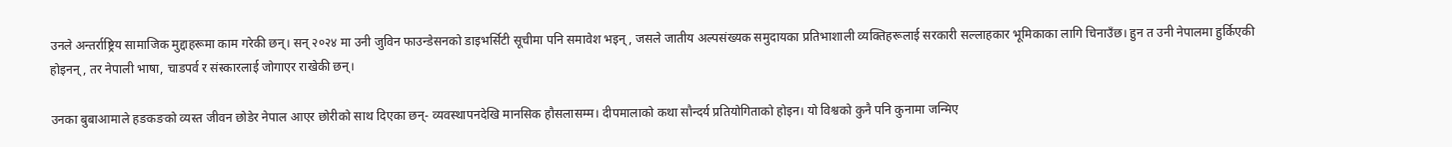उनले अन्तर्राष्ट्रिय सामाजिक मुद्दाहरूमा काम गरेकी छन्। सन् २०२४ मा उनी जुविन फाउन्डेसनको डाइभर्सिटी सूचीमा पनि समावेश भइन्, जसले जातीय अल्पसंख्यक समुदायका प्रतिभाशाली व्यक्तिहरूलाई सरकारी सल्लाहकार भूमिकाका लागि चिनाउँछ। हुन त उनी नेपालमा हुर्किएकी होइनन्, तर नेपाली भाषा, चाडपर्व र संस्कारलाई जोगाएर राखेकी छन्।

उनका बुबाआमाले हङकङको व्यस्त जीवन छोडेर नेपाल आएर छोरीको साथ दिएका छन्- व्यवस्थापनदेखि मानसिक हौसलासम्म। दीपमालाको कथा सौन्दर्य प्रतियोगिताको होइन। यो विश्वको कुनै पनि कुनामा जन्मिए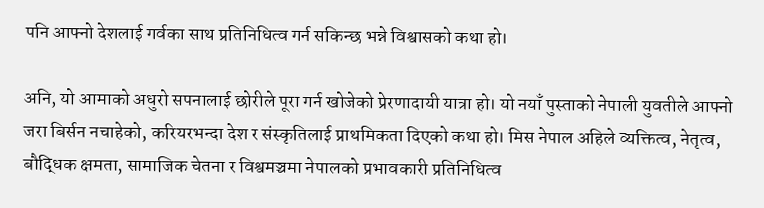पनि आफ्नो देशलाई गर्वका साथ प्रतिनिधित्व गर्न सकिन्छ भन्ने विश्वासको कथा हो।

अनि, यो आमाको अधुरो सपनालाई छोरीले पूरा गर्न खोजेको प्रेरणादायी यात्रा हो। यो नयाँ पुस्ताको नेपाली युवतीले आफ्नो जरा बिर्सन नचाहेको, करियरभन्दा देश र संस्कृतिलाई प्राथमिकता दिएको कथा हो। मिस नेपाल अहिले व्यक्तित्व, नेतृत्व, बौद्धिक क्षमता, सामाजिक चेतना र विश्वमञ्चमा नेपालको प्रभावकारी प्रतिनिधित्व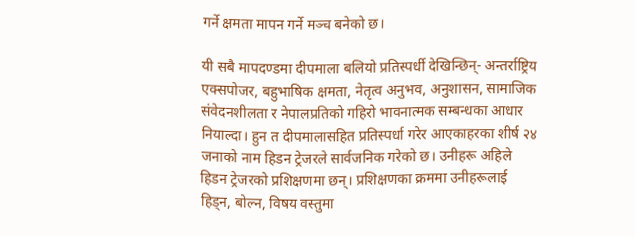गर्ने क्षमता मापन गर्ने मञ्च बनेको छ।

यी सबै मापदण्डमा दीपमाला बलियो प्रतिस्पर्धी देखिन्छिन्- अन्तर्राष्ट्रिय एक्सपोजर, बहुभाषिक क्षमता, नेतृत्व अनुभव, अनुशासन, सामाजिक संवेदनशीलता र नेपालप्रतिको गहिरो भावनात्मक सम्बन्धका आधार नियाल्दा। हुन त दीपमालासहित प्रतिस्पर्धा गरेर आएकाहरका शीर्ष २४ जनाको नाम हिडन ट्रेजरले सार्वजनिक गरेको छ। उनीहरू अहिले हिडन ट्रेजरको प्रशिक्षणमा छन्। प्रशिक्षणका क्रममा उनीहरूलाई हिड्न, बोल्न, विषय वस्तुमा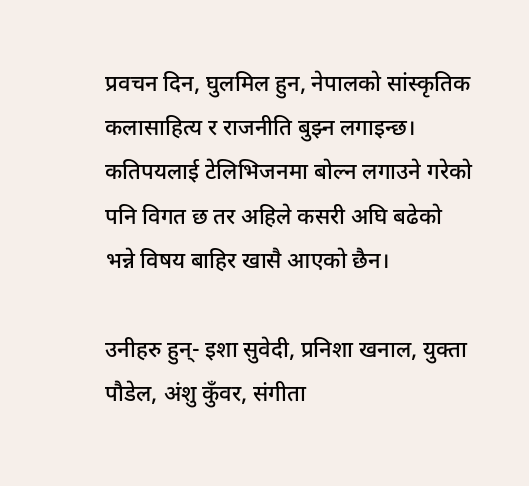प्रवचन दिन, घुलमिल हुन, नेपालको सांस्कृतिक कलासाहित्य र राजनीति बुझ्न लगाइन्छ। कतिपयलाई टेलिभिजनमा बोल्न लगाउने गरेको पनि विगत छ तर अहिले कसरी अघि बढेको भन्ने विषय बाहिर खासै आएको छैन।

उनीहरु हुन्- इशा सुवेदी, प्रनिशा खनाल, युक्ता पौडेल, अंशु कुँवर, संगीता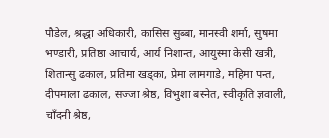पौडेल, श्रद्धा अधिकारी, कासिस सुब्बा, मानस्वी शर्मा, सुषमा भण्डारी, प्रतिष्ठा आचार्य, आर्य निशान्त, आयुस्मा केसी खत्री, शितान्सु ढकाल, प्रतिमा खड्का, प्रेमा लामगाडे, महिमा पन्त, दीपमाला ढकाल, सज्जा श्रेष्ठ, विभुशा बस्नेत, स्वीकृति ज्ञवाली, चाँदनी श्र‌ेष्ठ,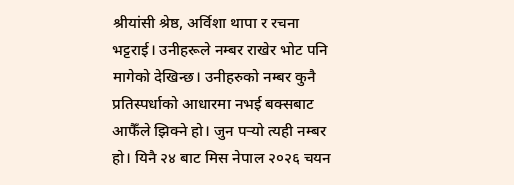श्रीयांसी श्रेष्ठ, अर्विशा थापा र रचना भट्टराई। उनीहरूले नम्बर राखेर भोट पनि मागेको देखिन्छ। उनीहरुको नम्बर कुनै प्रतिस्पर्धाको आधारमा नभई बक्सबाट आफैँले झिक्ने हो। जुन पर्‍यो त्यही नम्बर हो। यिनै २४ बाट मिस नेपाल २०२६ चयन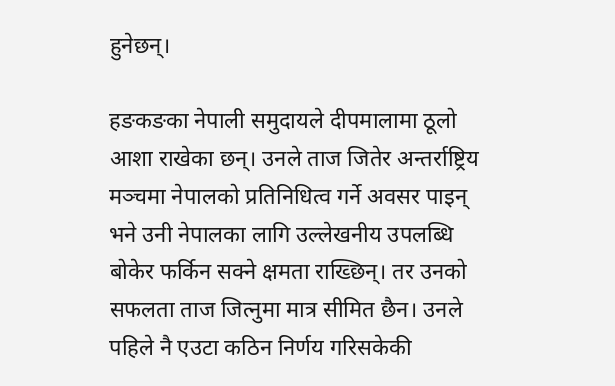हुनेछन्।

हङकङका नेपाली समुदायले दीपमालामा ठूलो आशा राखेका छन्। उनले ताज जितेर अन्तर्राष्ट्रिय मञ्चमा नेपालको प्रतिनिधित्व गर्ने अवसर पाइन् भने उनी नेपालका लागि उल्लेखनीय उपलब्धि बोकेर फर्किन सक्ने क्षमता राख्छिन्। तर उनको सफलता ताज जित्नुमा मात्र सीमित छैन। उनले पहिले नै एउटा कठिन निर्णय गरिसकेकी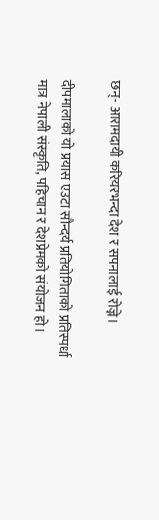छन्- आरामदायी करियरभन्दा देश र सपनालाई रोज्ने।

दीपमालाको यो प्रयास एउटा सौन्दर्य प्रतियोगिताको प्रतिस्पर्धा मात्र नेपाली संस्कृति, पहिचान र देशप्रेमको संयोजन हो।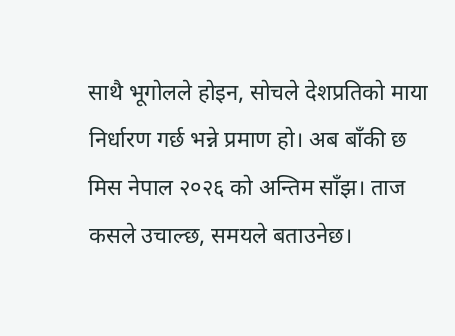साथै भूगोलले होइन, सोचले देशप्रतिको माया निर्धारण गर्छ भन्ने प्रमाण हो। अब बाँकी छ मिस नेपाल २०२६ को अन्तिम साँझ। ताज कसले उचाल्छ, समयले बताउनेछ।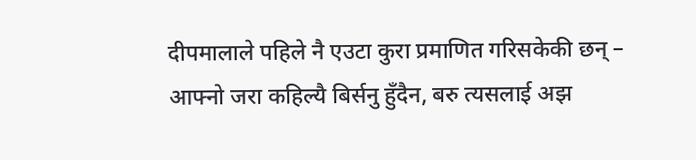दीपमालाले पहिले नै एउटा कुरा प्रमाणित गरिसकेकी छन् – आफ्नो जरा कहिल्यै बिर्सनु हुँदैन, बरु त्यसलाई अझ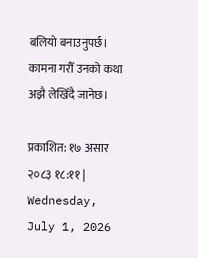बलियो बनाउनुपर्छ। कामना गरौँ उनको कथा अझै लेखिँदै जानेछ।

प्रकाशित: १७ असार २०८३ १८:११ | Wednesday, July 1, 2026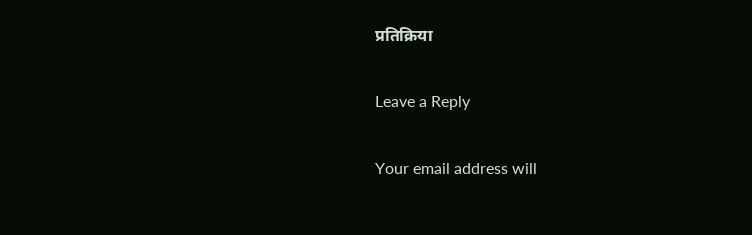प्रतिक्रिया

Leave a Reply

Your email address will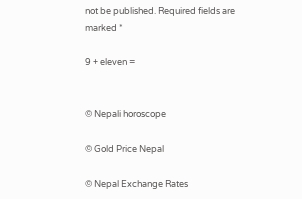not be published. Required fields are marked *

9 + eleven =


© Nepali horoscope

© Gold Price Nepal

© Nepal Exchange Rates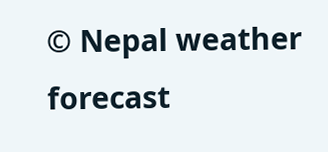© Nepal weather forecast